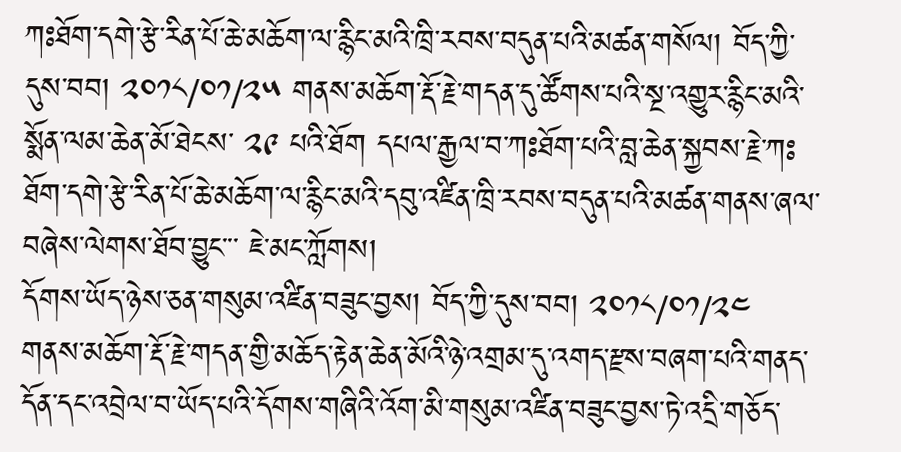ཀཿཐོག་དགེ་རྩེ་རིན་པོ་ཆེ་མཆོག་ལ་རྙིང་མའི་ཁྲི་རབས་བདུན་པའི་མཚན་གསོལ། བོད་ཀྱི་དུས་བབ། ༢༠༡༨/༠༡/༢༥ གནས་མཆོག་རྡོ་རྗེ་གདན་དུ་ཚོགས་པའི་སྔ་འགྱུར་རྙིང་མའི་སྨོན་ལམ་ཆེན་མོ་ཐེངས་ ༢༩ པའི་ཐོག དཔལ་རྒྱལ་བ་ཀཿཐོག་པའི་བླ་ཆེན་སྐྱབས་རྗེ་ཀཿཐོག་དགེ་རྩེ་རིན་པོ་ཆེ་མཆོག་ལ་རྙིང་མའི་དབུ་འཛིན་ཁྲི་རབས་བདུན་པའི་མཚན་གནས་ཞལ་བཞེས་ལེགས་ཐོབ་བྱུང་་་ ཇེ་མང་ཀློགས།
དོགས་ཡོད་ཉེས་ཅན་གསུམ་འཛིན་བཟུང་བྱས། བོད་ཀྱི་དུས་བབ། ༢༠༡༨/༠༡/༢༤ གནས་མཆོག་རྡོ་རྗེ་གདན་གྱི་མཆོད་རྟེན་ཆེན་མོའི་ཉེ་འགྲམ་དུ་འགད་རྫས་བཞག་པའི་གནད་དོན་དང་འབྲེལ་བ་ཡོད་པའི་དོགས་གཞིའི་འོག་མི་གསུམ་འཛིན་བཟུང་བྱས་ཏེ་འདྲི་གཅོད་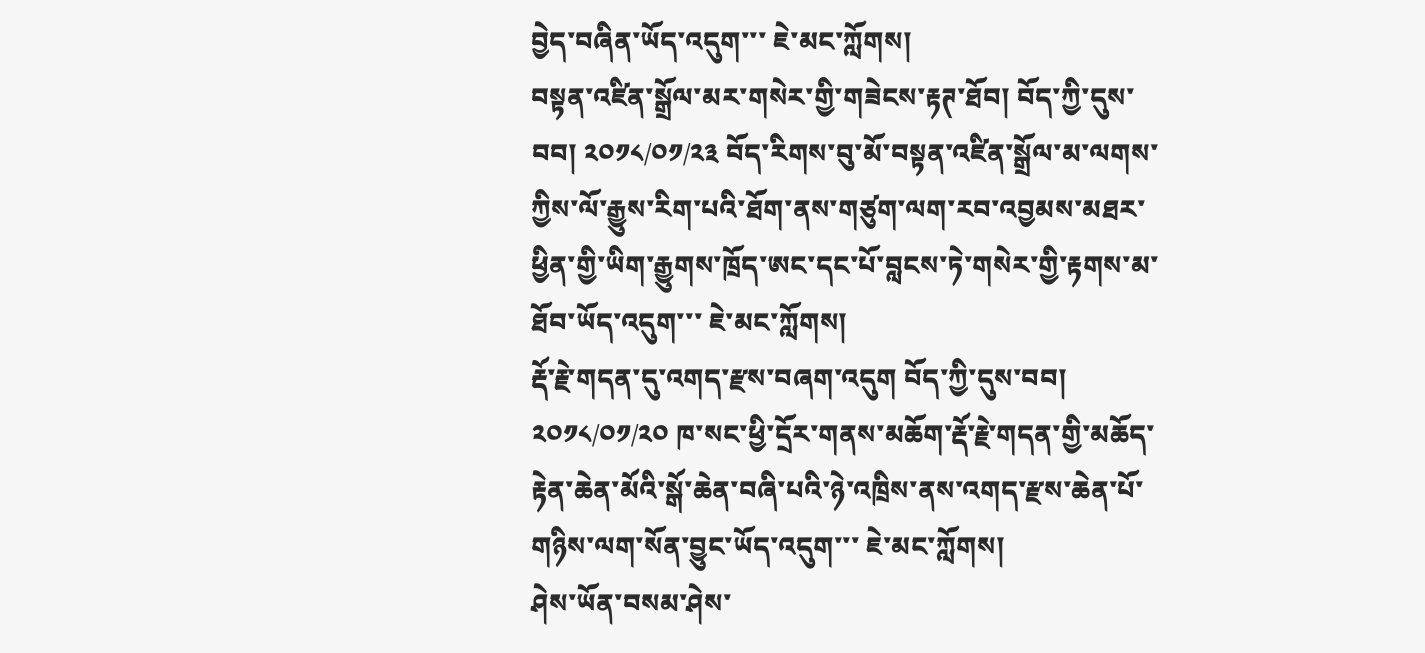བྱེད་བཞིན་ཡོད་འདུག་་་ ཇེ་མང་ཀློགས།
བསྟན་འཛིན་སྒྲོལ་མར་གསེར་གྱི་གཟེངས་རྟཊ་ཐོབ། བོད་ཀྱི་དུས་བབ། ༢༠༡༨/༠༡/༢༣ བོད་རིགས་བུ་མོ་བསྟན་འཛིན་སྒྲོལ་མ་ལགས་ཀྱིས་ལོ་རྒྱུས་རིག་པའི་ཐོག་ནས་གཙུག་ལག་རབ་འབྱམས་མཐར་ཕྱིན་གྱི་ཡིག་རྒྱུགས་ཁྲོད་ཨང་དང་པོ་བླངས་ཏེ་གསེར་གྱི་རྟགས་མ་ཐོབ་ཡོད་འདུག་་་ ཇེ་མང་ཀློགས།
རྡོ་རྗེ་གདན་དུ་འགད་རྫས་བཞག་འདུག བོད་ཀྱི་དུས་བབ། ༢༠༡༨/༠༡/༢༠ ཁ་སང་ཕྱི་དྲོར་གནས་མཆོག་རྡོ་རྗེ་གདན་གྱི་མཆོད་རྟེན་ཆེན་མོའི་སྒོ་ཆེན་བཞི་པའི་ཉེ་འཁྲིས་ནས་འགད་རྫས་ཆེན་པོ་གཉིས་ལག་སོན་བྱུང་ཡོད་འདུག་་་ ཇེ་མང་ཀློགས།
ཤེས་ཡོན་བསམ་ཤེས་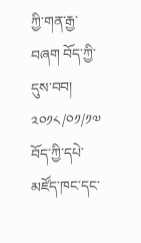ཀྱི་གན་རྒྱ་བཞག བོད་ཀྱི་དུས་བབ། ༢༠༡༨/༠༡/༡༧ བོད་ཀྱི་དཔེ་མཛོད་ཁང་དང་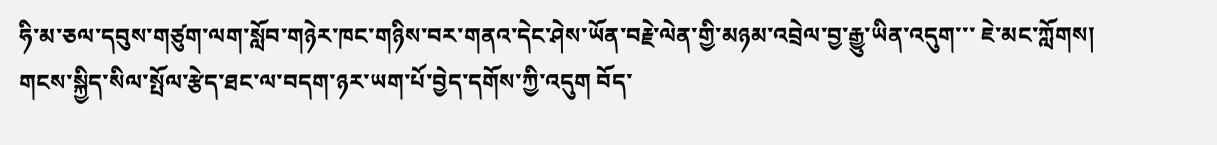ཧི་མ་ཅལ་དབུས་གཙུག་ལག་སློབ་གཉེར་ཁང་གཉིས་བར་གནའ་དེང་ཤེས་ཡོན་བརྗེ་ལེན་གྱི་མཉམ་འབྲེལ་བྱ་རྒྱུ་ཡིན་འདུག་་་ ཇེ་མང་ཀློགས།
གངས་སྐྱིད་སིལ་སྤོལ་རྩེད་ཐང་ལ་བདག་ཉར་ཡག་པོ་བྱེད་དགོས་ཀྱི་འདུག བོད་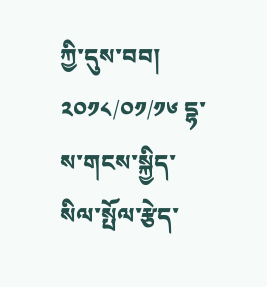ཀྱི་དུས་བབ། ༢༠༡༨/༠༡/༡༦ དྷ་ས་གངས་སྐྱིད་སིལ་སྤོལ་རྩེད་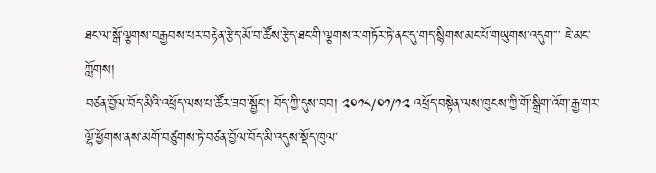ཐང་ལ་སྒོ་ལྕགས་བརྒྱབས་པར་བརྟེན་རྩེད་མོ་བ་ཚོས་རྩེད་ཐང་གི་ལྕགས་ར་གཏོར་ཏེ་ནང་དུ་གད་སྙིགས་མང་པོ་གཡུགས་འདུག་་་ ཇེ་མང་ཀློགས།
བཙན་བྱོལ་བོད་མིའི་འཕྲོད་ལས་པ་ཚོར་ཟབ་སྦྱོང་། བོད་ཀྱི་དུས་བབ། ༢༠༡༨/༠༡/༡༢ འཕྲོད་བསྟེན་ལས་ཁུངས་ཀྱི་གོ་སྒྲིག་འོག་རྒྱ་གར་ལྷོ་ཕྱོགས་ནས་མགོ་བཙུགས་ཏེ་བཙན་བྱོལ་བོད་མི་འདུས་སྡོད་ཁུལ་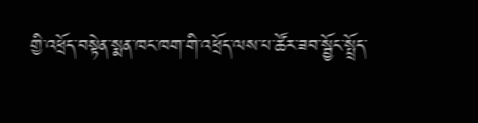གྱི་འཕྲོད་བསྟེན་སྨན་ཁང་ཁག་གི་འཕྲོད་ལས་པ་ཚོར་ཟབ་སྦྱོང་སྤྲོད་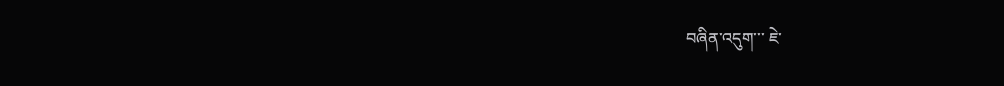བཞིན་འདུག་་་ ཇེ་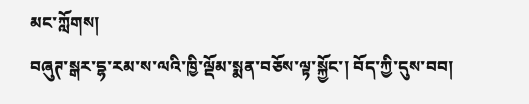མང་ཀློགས།
བཞུཊ་སྒར་དྷ་རམ་ས་ལའི་ཁྱི་ལྡོམ་སྨན་བཅོས་ལྟ་སྐྱོང་། བོད་ཀྱི་དུས་བབ།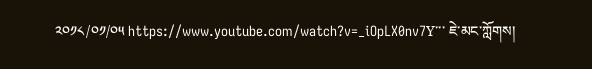༢༠༡༨/༠༡/༠༥ https://www.youtube.com/watch?v=_iOpLX0nv7Y་་་ ཇེ་མང་ཀློགས།